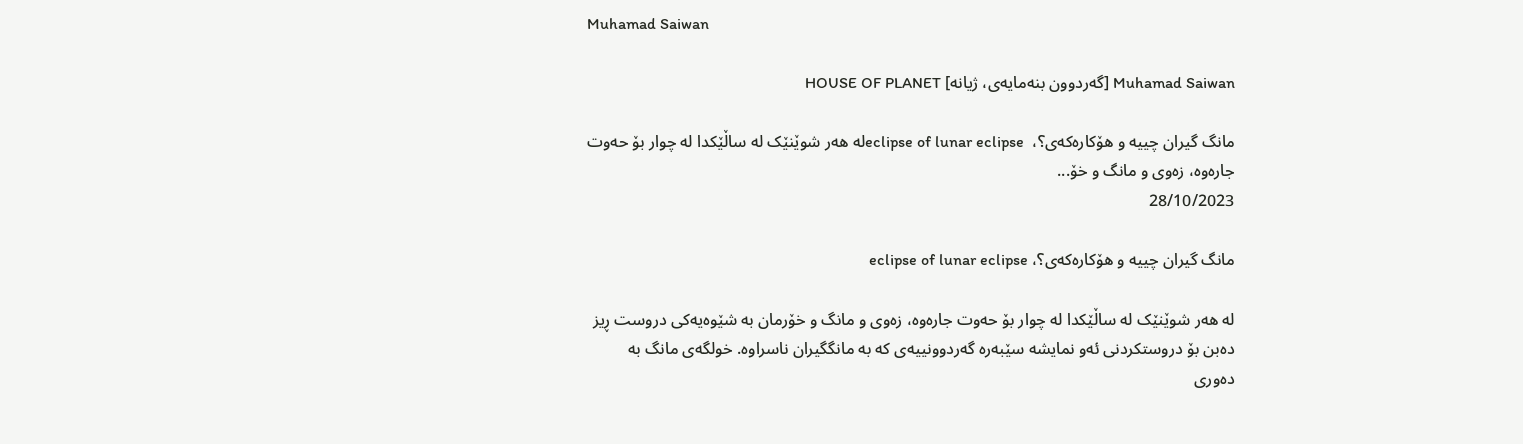Muhamad Saiwan

Muhamad Saiwan [گەردوون بنەمایەی، ژیانە] HOUSE OF PLANET

مانگ گیران چییە و هۆکارەکەی؟،  eclipse of lunar eclipseلە هەر شوێنێک لە ساڵێکدا لە چوار بۆ حەوت جارەوە، زەوی و مانگ و خۆ...
28/10/2023

مانگ گیران چییە و هۆکارەکەی؟، eclipse of lunar eclipse

لە هەر شوێنێک لە ساڵێکدا لە چوار بۆ حەوت جارەوە، زەوی و مانگ و خۆرمان بە شێوەیەکی دروست ڕیز دەبن بۆ دروستکردنی ئەو نمایشە سێبەرە گەردوونییەی کە بە مانگگیران ناسراوە. خولگەی مانگ بە دەوری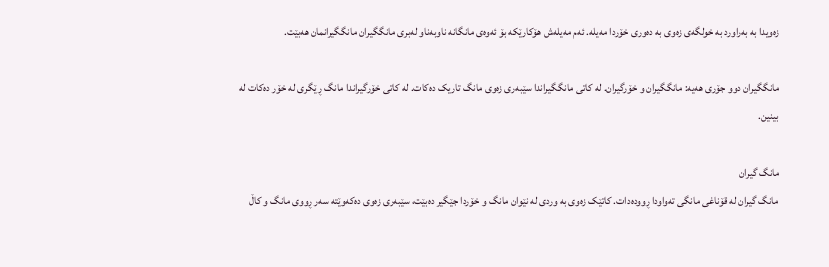زەویدا بە بەراورد بە خولگەی زەوی بە دەوری خۆردا مەیلە. ئەم مەیلەش هۆکارێکە بۆ ئەوەی مانگانە ناوبەناو لەبری مانگگیران مانگگیرانمان هەبێت.

مانگگیران دوو جۆری هەیە: مانگگیران و خۆرگیران. لە کاتی مانگگیراندا سێبەری زەوی مانگ تاریک دەکات. لە کاتی خۆرگیراندا مانگ ڕێگری لە خۆر دەکات لە بینین.

مانگ گیران
مانگ گیران لە قۆناغی مانگی تەواودا ڕوودەدات. کاتێک زەوی بە وردی لە نێوان مانگ و خۆردا جێگیر دەبێت، سێبەری زەوی دەکەوێتە سەر ڕووی مانگ و کاڵ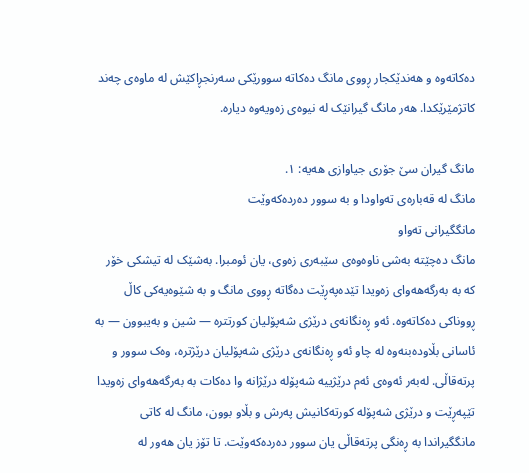دەکاتەوە و هەندێکجار ڕووی مانگ دەکاتە سوورێکی سەرنجڕاکێش لە ماوەی چەند کاتژمێرێکدا. هەر مانگ گیرانێک لە نیوەی زەویەوە دیارە.

مانگ گیران سێ جۆری جیاوازی هەیە: ١.
مانگ لە قەبارەی تەواودا و بە سوور دەردەکەوێت
مانگگیرانی تەواو
مانگ دەچێتە بەشی ناوەوەی سێبەری زەوی، یان ئومبرا. بەشێک لە تیشکی خۆر کە بە بەرگەهەوای زەویدا تێدەپەڕێت دەگاتە ڕووی مانگ و بە شێوەیەکی کاڵ ڕووناکی دەکاتەوە. ئەو ڕەنگانەی درێژی شەپۆلیان کورتترە ― شین و بەیبوون ― بە ئاسانی بڵاودەبنەوە لە چاو ئەو ڕەنگانەی درێژی شەپۆلیان درێژترە، وەک سوور و پرتەقاڵی. لەبەر ئەوەی ئەم درێژییە شەپۆلە درێژانە وا دەکات بە بەرگەهەوای زەویدا تێپەڕێت و درێژی شەپۆلە کورتەکانیش پەرش و بڵاو بوون، مانگ لە کاتی مانگگیراندا بە ڕەنگی پرتەقاڵی یان سوور دەردەکەوێت. تا تۆز یان هەور لە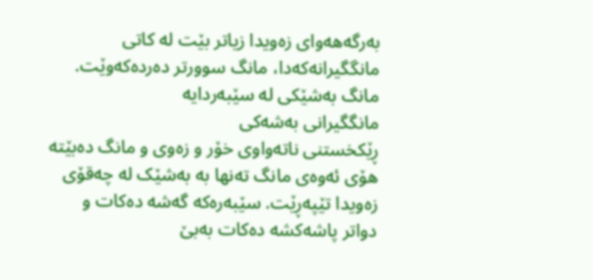بەرگەهەوای زەویدا زیاتر بێت لە کاتی مانگگیرانەکەدا، مانگ سوورتر دەردەکەوێت.
مانگ بەشێکی لە سێبەردایە
مانگگیرانی بەشەکی
ڕێکخستنی ناتەواوی خۆر و زەوی و مانگ دەبێتە هۆی ئەوەی مانگ تەنها بە بەشێک لە چەقۆی زەویدا تێپەڕێت. سێبەرەکە گەشە دەکات و دواتر پاشەکشە دەکات بەبێ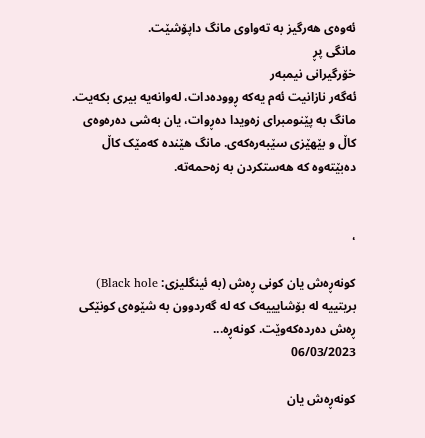ئەوەی هەرگیز بە تەواوی مانگ داپۆشێت.
مانگى پڕ
خۆرگیرانی نیمبەر
ئەگەر نازانیت ئەم یەکە ڕوودەدات، لەوانەیە بیری بکەیت. مانگ بە پێنومبرای زەویدا دەڕوات، یان بەشی دەرەوەی کاڵ و بێهێزی سێبەرەکەی. مانگ هێندە کەمێک کاڵ دەبێتەوە کە هەستکردن بە زەحمەتە.


،

کونەڕەش یان کونی ڕەش (بە ئینگلیزی: Black hole) بریتییە لە بۆشایییەک کە لە گەردوون بە شێوەی کونێکی ڕەش دەردەکەوێت. کونەڕە...
06/03/2023

کونەڕەش یان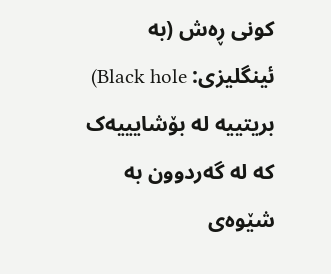کونی ڕەش (بە ئینگلیزی: Black hole) بریتییە لە بۆشایییەک کە لە گەردوون بە شێوەی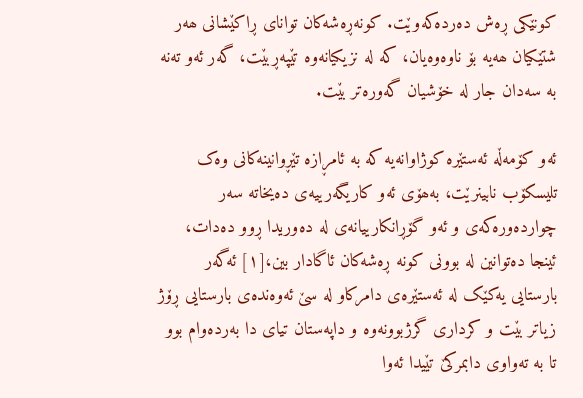کونێکی ڕەش دەردەکەوێت. کونەڕەشەکان توانای ڕاکێشانی ھەر شتێکیان ھەیە بۆ ناوەوەیان، کە لە نزیکیانەوە تێپەڕبێت، گەر ئەو تەنە بە سەدان جار لە خۆشیان گەورەتر بێت.

ئەو کۆمەڵە ئەستێرە کوژاوانەیە کە بە ئامڕازە تێڕوانینەکانی وەک تلیسکۆب نابینرێت، بەھۆی ئەو کاریگەرییەی دەیخاتە سەر چواردەورەکەی و ئەو گۆڕانکارییانەی لە دەوریدا ڕوو دەدات، ئینجا دەتوانین لە بوونی کونە ڕەشەکان ئاگادار بین،[١] ئەگەر بارستایی یەکێک لە ئەستێرەی دامرکاو لە سێ ئەوەندەی بارستایی ڕۆژ زیاتر بێت و کرداری گرژبوونەوە و داپەستان تیای دا بەردەوام بوو تا بە تەواوی دابمرکێ تێیدا ئەوا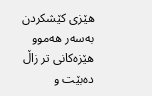ھێزی کێشکردن بەسەر ھەموو ھێزەکانی تر زاڵ دەبێت و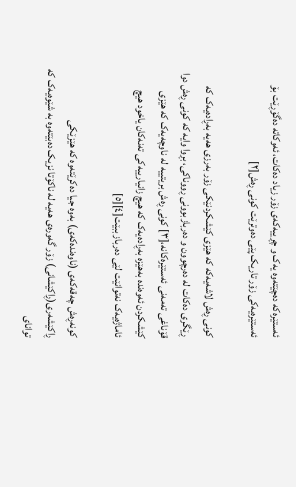ئەستێرەکە دەچێتەوە یەک و چڕییەکەی زۆر زیاد دەکات، ئەوکاتە دەگۆڕێت بۆ ئەستێرەیەکی زۆر تاریک پێی دەوترێت کونی ڕەش[٢]

کونی ڕەش لاشەیەکە کە ھێزی کێشکردنێکی زۆر بەرزی ھەیە بەڕادەیەک کە ڕێگری دەکات لە دەرچوون و دەربازبوونی ڕووناکی، بڕوا وایە کە کونی ڕەش دوا قۆناغی تەمەنی ئەستێرەکانە،[٣] کونی ڕەش بریتییە لە ناوچەیەک کە ھێزی کێشکردن ئەوەندە بەھێزە بەڕادەیەک کە ھیچ زانیارییەکی تەنەکان یاخود ھیچ ئاماژەیەک نەتوانێت لێی دەرباز ببێت[٤][٥]

کونەڕەش چەقەکەی (ناوەندەکەی) بەوە جیا دەکرێتەوە کە ھێزێکی ڕاکێشەری(ڕاکێشانی) زۆر گەورەی ھەیە لە ناکۆتا نزیک دەبێتەوە بە شێوەیەک کە توانای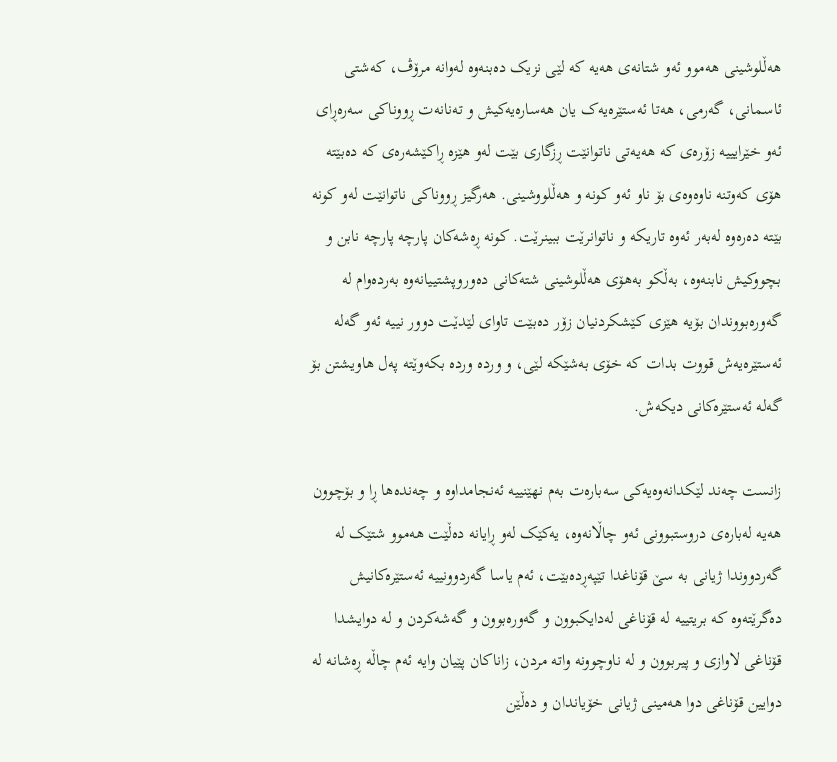ھەڵلوشینی ھەموو ئەو شتانەی ھەیە کە لێی نزیک دەبنەوە لەوانە مرۆڤ، کەشتی ئاسمانی، گەرمی، ھەتا ئەستێرەیەک یان ھەسارەیەکیش و تەنانەت ڕووناکی سەرەڕای ئەو خێرایییە زۆرەی کە ھەیەتی ناتوانێت ڕزگاری بێت لەو ھێزە ڕاکێشەرەی کە دەبێتە ھۆی کەوتنە ناوەوەی بۆ ناو ئەو کونە و ھەڵلووشینی. ھەرگیز ڕووناکی ناتوانێت لەو کونە بێتە دەرەوە لەبەر ئەوە تاریکە و ناتوانرێت ببینرێت. کونە ڕەشەکان پارچە پارچە نابن و بچووکیش نابنەوە، بەڵکو بەھۆی ھەڵلوشینی شتەکانی دەوروپشتییانەوە بەردەوام لە گەورەبووندان بۆیە ھێزی کێشکردنیان زۆر دەبێت تاوای لێدێت دوور نییە ئەو گەلە ئەستێرەیەش قووت بدات کە خۆی بەشێکە لێی، و وردە وردە بکەوێتە پەل ھاویشتن بۆ گەلە ئەستێرەکانی دیکەش.

زانست چەند لێکدانەوەیەکی سەبارەت بەم نھێنییە ئەنجامداوە و چەندەھا ڕا و بۆچوون ھەیە لەبارەی دروستبوونی ئەو چاڵانەوە، یەکێک لەو ڕایانە دەڵێت ھەموو شتێک لە گەردووندا ژیانی بە سێ قۆناغدا تێپەڕدەبێت، ئەم یاسا گەردوونییە ئەستێرەکانیش دەگرێتەوە کە بریتییە لە قۆناغی لەدایکبوون و گەورەبوون و گەشەکردن و لە دوایشدا قۆناغی لاوازی و پیربوون و لە ناوچوونە واتە مردن، زاناکان پێیان وایە ئەم چاڵە ڕەشانە لە دوایین قۆناغی دوا ھەمینی ژیانی خۆیاندان و دەڵێن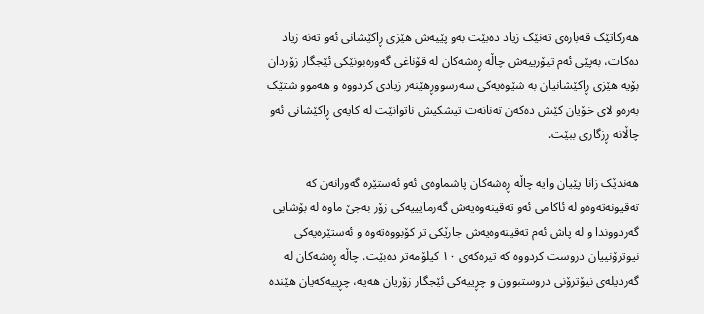ھەرکاتێک قەبارەی تەنێک زیاد دەبێت بەو پێیەش ھێزی ڕاکێشانی ئەو تەنە زیاد دەکات، بەپێی ئەم تیۆرییەش چاڵە ڕەشەکان لە قۆناغی گەورەبونێکی ئێجگار زۆردان بۆیە ھێزی ڕاکێشانیان بە شێوەیەکی سەرسووڕھێنەر زیادی کردووە و ھەموو شتێک بەرەو لای خۆیان کێش دەکەن تەنانەت تیشکیش ناتوانێت لە کایەی ڕاکێشانی ئەو چاڵانە ڕزگاری ببێت.

ھەندێک زانا پێیان وایە چاڵە ڕەشەکان پاشماوەی ئەو ئەستێرە گەورانەن کە تەقیونەتەوەو لە ئاکامی ئەو تەقینەوەیەش گەرمایییەکی زۆر بەجێ ماوە لە بۆشایی گەردووندا و لە پاش ئەم تەقینەوەیەش جارێکی تر کۆبووەتەوە و ئەستێرەیەکی نیوترۆنییان دروست کردووە کە تیرەکەی ١٠ کیلۆمەتر دەبێت. چاڵە ڕەشەکان لە گەردیلەی نیۆترۆنی دروستبوون و چڕییەکی ئێجگار زۆریان ھەیە، چڕییەکەیان ھێندە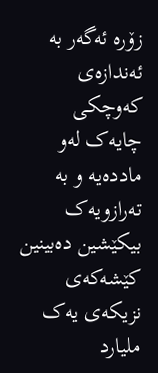زۆرە ئەگەر بە ئەندازەی کەوچکی چایەک لەو ماددەیە و بە تەرازویەک بیکێشین دەبینین کێشەکەی نزیکەی یەک ملیارد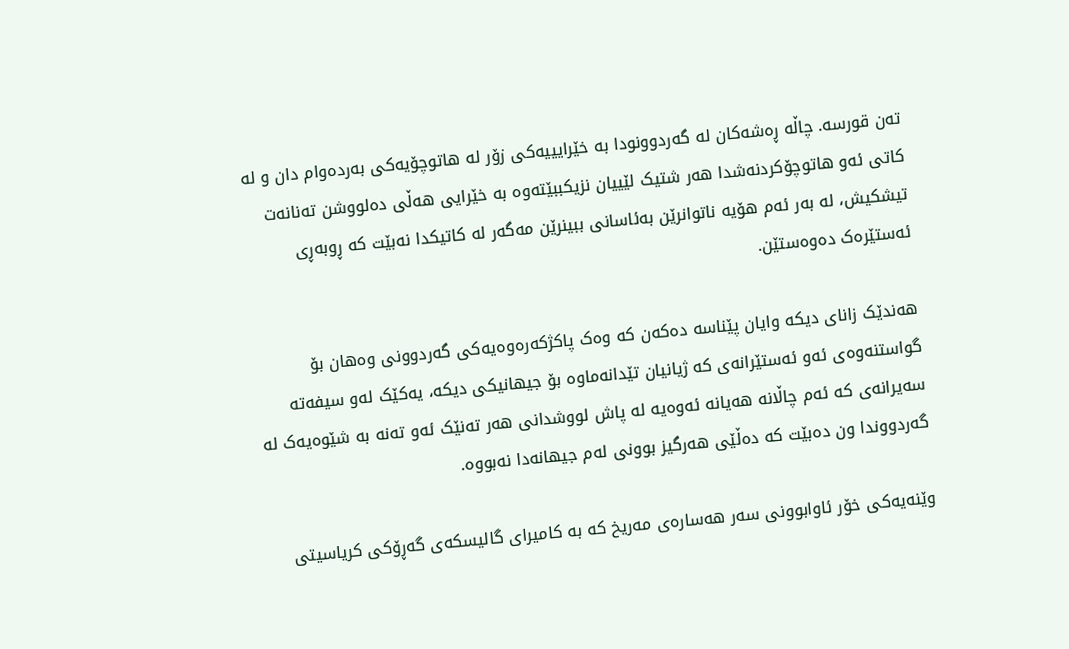تەن قورسە. چاڵە ڕەشەکان لە گەردوونودا بە خێرایییەکی زۆر لە ھاتوچۆیەکی بەردەوام دان و لە کاتی ئەو ھاتوچۆکردنەشدا ھەر شتیک لێییان نزیکببێتەوە بە خێرایی ھەڵی دەلووشن تەنانەت تیشکیش، لە بەر ئەم ھۆیە ناتوانرێن بەئاسانی ببینرێن مەگەر لە کاتیکدا نەبێت کە ڕوبەڕی ئەستێرەک دەوەستێن.

ھەندێک زانای دیکە وایان پێناسە دەکەن کە وەک پاکژکەرەوەیەکی گەردوونی وەھان بۆ گواستنەوەی ئەو ئەستێرانەی کە ژیانیان تێدانەماوە بۆ جیھانیکی دیکە، یەکێک لەو سیفەتە سەیرانەی کە ئەم چاڵانە ھەیانە ئەوەیە لە پاش لووشدانی ھەر تەنێک ئەو تەنە بە شێوەیەک لە گەردووندا ون دەبێت کە دەڵێی ھەرگیز بوونی لەم جیھانەدا نەبووە.

وێنەیەکی خۆر ئاوابوونی سەر هەسارەی مەریخ کە بە کامیرای گالیسکەی گەڕۆکی کریاسیتی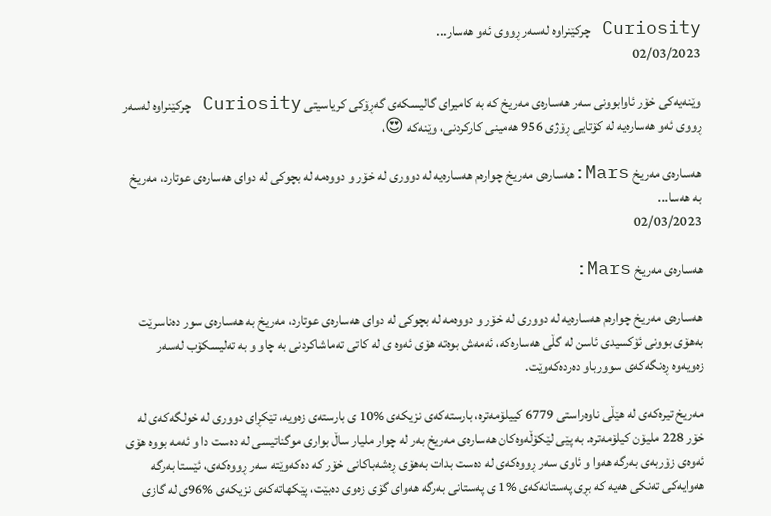Curiosity چرکێنراوە لەسەر ڕووی ئەو هەسار...
02/03/2023

وێنەیەکی خۆر ئاوابوونی سەر هەسارەی مەریخ کە بە کامیرای گالیسکەی گەڕۆکی کریاسیتی Curiosity چرکێنراوە لەسەر ڕووی ئەو هەسارەیە لە کۆتایی ڕۆژی 956 هەمینی کارکردنی، وێنەکە 😍،

هەسارەی مەریخ Mars:هەسارەی مەریخ چوارەم هەسارەیە لە دووری لە خۆر و دووەمە لە بچوکی لە دوای هەسارەی عوتارد، مەریخ بە هەسا...
02/03/2023

هەسارەی مەریخ Mars:

هەسارەی مەریخ چوارەم هەسارەیە لە دووری لە خۆر و دووەمە لە بچوکی لە دوای هەسارەی عوتارد، مەریخ بە هەسارەی سور دەناسرێت بەهۆی بوونی ئۆکسیدی ئاسن لە گڵی هەسارەکە، ئەمەش بوەتە هۆی ئەوە ی لە کاتی تەماشاکردنی بە چاو و بە تەلیسکۆب لەسەر زەویەوە ڕەنگەکەی سوورباو دەردەکەوێت.

مەریخ تیرەکەی لە هێڵی ناوەراستی 6779 کییلۆمەترە، بارستەکەی نزیکەی %10 ی بارستەی زەویە، تێکڕای دووری لە خولگەکەی لە خۆر 228 ملیۆن کیلۆمەترە. بە پێی لێکۆڵەوەکان هەسارەی مەریخ بەر لە چوار ملیار ساڵ بواری موگناتیسی لە دەست دا و ئەمە بووە هۆی ئەوەی زۆربەی بەرگە هەوا و ئاوی سەر ڕووەکەی لە دەست بدات بەهۆی ڕەشەباکانی خۆر کە دەکەوێتە سەر ڕووەکەی، ئێستا بەرگە هەوایەکی تەنکی هەیە کە بڕی پەستانەکەی %1 ی پەستانی بەرگە هەوای گۆی زەوی دەبێت، پێکهاتەکەی نزیکەی %96ی لە گازی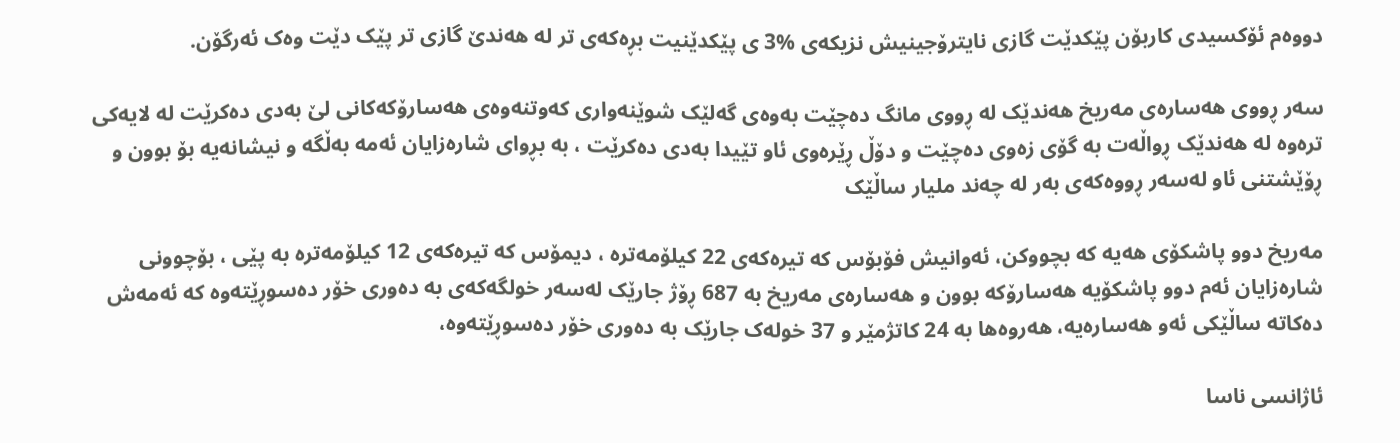دووەم ئۆکسیدی کاربۆن پێکدێت گازی نایترۆجینیش نزیکەی %3 ی پێکدێنیت بڕەکەی تر لە هەندێ گازی تر پێک دێت وەک ئەرگۆن.

سەر ڕووی هەسارەی مەریخ هەندێک لە ڕووی مانگ دەچێت بەوەی گەلێک شوێنەواری کەوتنەوەی هەسارۆکەکانی لێ بەدی دەکرێت لە لایەکی ترەوە لە هەندێک ڕواڵەت بە گۆی زەوی دەچێت و دۆڵ ڕێرەوی ئاو تێیدا بەدی دەکرێت ، بە بڕوای شارەزایان ئەمە بەڵگە و نیشانەیە بۆ بوون و ڕۆێشتنی ئاو لەسەر ڕووەکەی بەر لە چەند ملیار ساڵێک

مەریخ دوو پاشکۆی هەیە کە بچووکن، ئەوانیش فۆبۆس کە تیرەکەی 22 کیلۆمەترە ، دیمۆس کە تیرەکەی 12 کیلۆمەترە بە پێی ، بۆچوونی شارەزایان ئەم دوو پاشکۆیە هەسارۆکە بوون و هەسارەی مەریخ بە 687 ڕۆژ جارێک لەسەر خولگەکەی بە دەوری خۆر دەسوڕێتەوە کە ئەمەش دەکاتە ساڵێکی ئەو هەسارەیە، هەروەها بە 24 کاتژمێر و 37 خولەک جارێک بە دەوری خۆر دەسوڕێتەوە،

ئاژانسی ناسا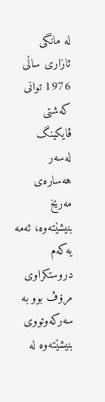لە مانگی ئازاری ساڵی 1976 توانی کەشتی ڤایکینگ لەسەر هەسارەی مەریخ بنیشێتەوە، ئەمە یەکەم دروستکراوی مرۆڤ بوو بە سەرکەوتووی بنیشێتەوە لە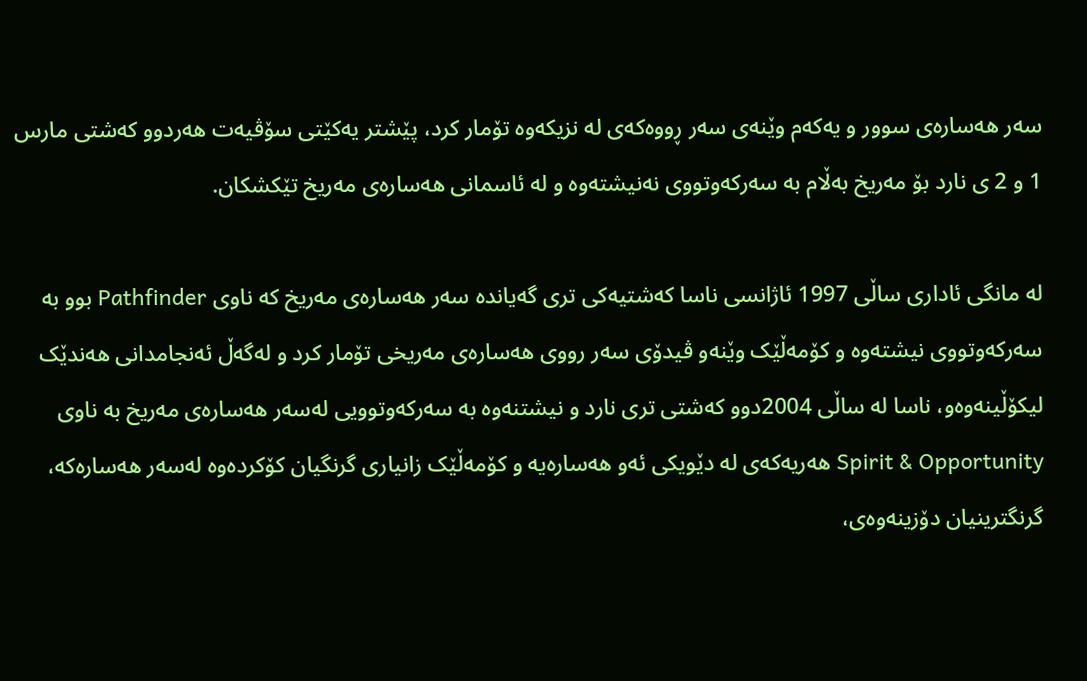سەر هەسارەی سوور و یەکەم وێنەی سەر ڕووەکەی لە نزیکەوە تۆمار کرد، پێشتر یەکێتی سۆڤیەت هەردوو کەشتی مارس 1 و 2 ی نارد بۆ مەریخ بەڵام بە سەرکەوتووی نەنیشتەوە و لە ئاسمانی هەسارەی مەریخ تێکشکان.

لە مانگی ئاداری ساڵی 1997 ئاژانسی ناسا کەشتیەکی تری گەیاندە سەر هەسارەی مەریخ کە ناوی Pathfinder بوو بە سەرکەوتووی نیشتەوە و کۆمەڵێک وێنەو ڤیدۆی سەر رووی هەسارەی مەریخی تۆمار کرد و لەگەڵ ئەنجامدانی هەندێک لیکۆڵینەوەو، ناسا لە ساڵی 2004دوو کەشتی تری نارد و نیشتنەوە بە سەرکەوتوویی لەسەر هەسارەی مەریخ بە ناوی Spirit & Opportunity هەریەکەی لە دێویکی ئەو هەسارەیە و کۆمەڵێک زانیاری گرنگیان کۆکردەوە لەسەر هەسارەکە، گرنگترینیان دۆزینەوەی،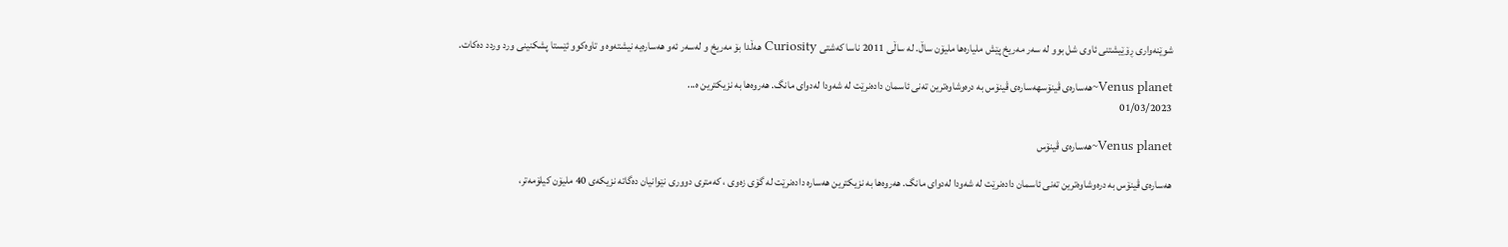شوێنەواری ڕۆێیشتنی ئاوی شل بوو لە سەر مەریخ پێش ملیارەها ملیۆن ساڵ. لە ساڵی 2011 ناسا کەشتی Curiosity هەڵدا بۆ مەریخ و لەسەر ئەو هەسارەیە نیشتەوە و تاوەکوو ئێستا پشکنینی ورد وردد دەکات.

Venus planet~هەسارەی ڤینۆسهەسارەی ڤینۆس بە درەوشاوەترین تەنی ئاسمان دادەنرێت لە شەودا لەدوای مانگ. هەروەها بە نزیکترین ه...
01/03/2023

Venus planet~هەسارەی ڤینۆس

هەسارەی ڤینۆس بە درەوشاوەترین تەنی ئاسمان دادەنرێت لە شەودا لەدوای مانگ. هەروەها بە نزیکترین هەسارە دادەنرێت لە گۆی زەوی ، کەمتری دووری نێوانیان دەگاتە نزیکەی 40 ملیۆن کیلۆمەتر،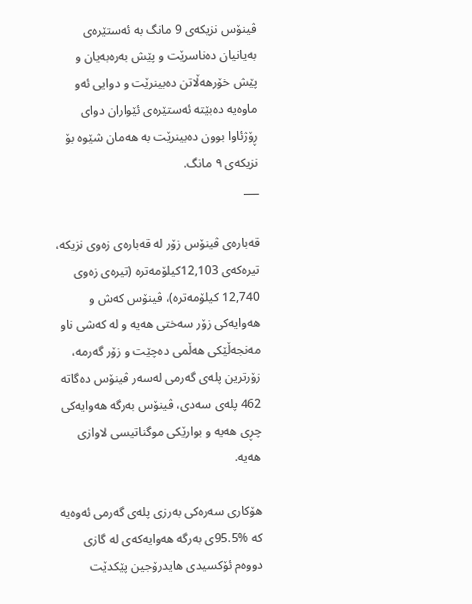ڤینۆس نزیکەی 9 مانگ بە ئەستێرەی بەیانیان دەناسرێت و پێش بەرەبەیان و پێش خۆرهەڵاتن دەبینرێت و دوایی ئەو ماوەیە دەبێتە ئەستێرەی ئێواران دوای ڕۆژئاوا بوون دەبینرێت بە هەمان شێوە بۆ نزیکەی ٩ مانگ.
___

قەبارەی ڤینۆس زۆر لە قەبارەی زەوی نزیکە، تیرەکەی 12,103کیلۆمەترە (تیرەی زەوی 12,740 کیلۆمەترە)، ڤینۆس کەش و هەوایەکی زۆر سەختی هەیە و لە کەشی ناو مەنجەڵێکی هەڵمی دەچێت و زۆر گەرمە، زۆرترین پلەی گەرمی لەسەر ڤینۆس دەگاتە 462 پلەی سەدی، ڤینۆس بەرگە هەوایەکی چڕی هەیە و بوارێکی موگناتیسی لاوازی هەیە.

هۆکاری سەرەکی بەرزی پلەی گەرمی ئەوەیە کە %95.5ی بەرگە هەوایەکەی لە گازی دووەم ئۆکسیدی هایدرۆجین پێکدێت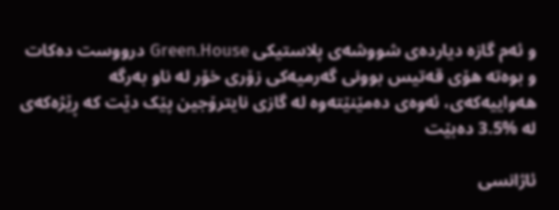و ئەم گازە دیاردەی شووشەی پلاستیکی Green.House درووست دەکات و بوەتە هۆی قەتیس بوونی گەرمیەکی زۆری خۆر لە ناو بەرگە هەواییەکەی، ئەوەی دەمێنێتەوە لە گازی نایترۆجین پێک دێت کە ڕێژەکەی لە %3.5 دەبێت

ئاژانسی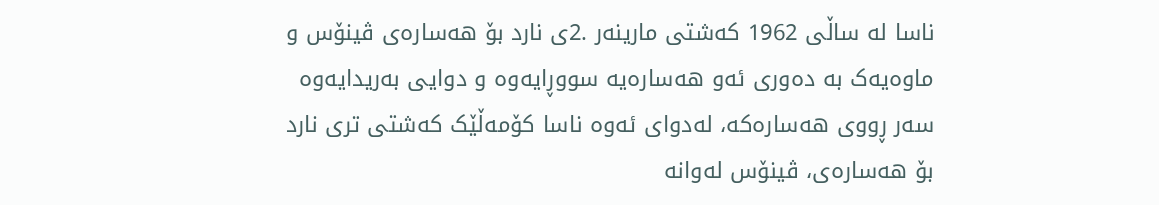ناسا لە ساڵی 1962 کەشتی مارینەر .2ی نارد بۆ هەسارەی ڤینۆس و ماوەیەک بە دەوری ئەو هەسارەیە سووڕایەوە و دوایی بەریدایەوە سەر ڕووی هەسارەکە، لەدوای ئەوە ناسا کۆمەڵێک کەشتی تری نارد بۆ هەسارەی، ڤینۆس لەوانە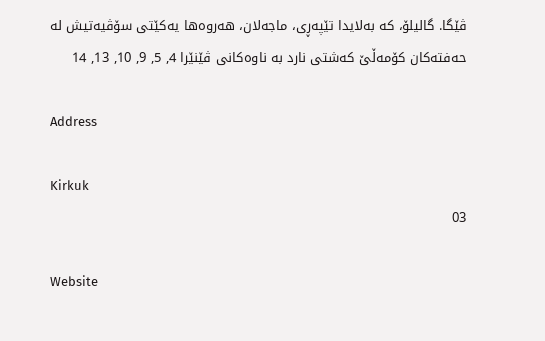ڤێگا. گالیلۆ، کە بەلایدا تێپەڕی، ماجەلان، هەروەها یەکێتی سۆڤیەتیش لە حەفتەکان کۆمەڵێ کەشتی نارد بە ناوەکانی ڤێنێرا 4, 5, 9, 10, 13, 14

Address

Kirkuk
03

Website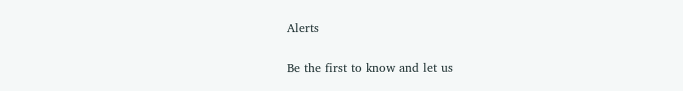Alerts

Be the first to know and let us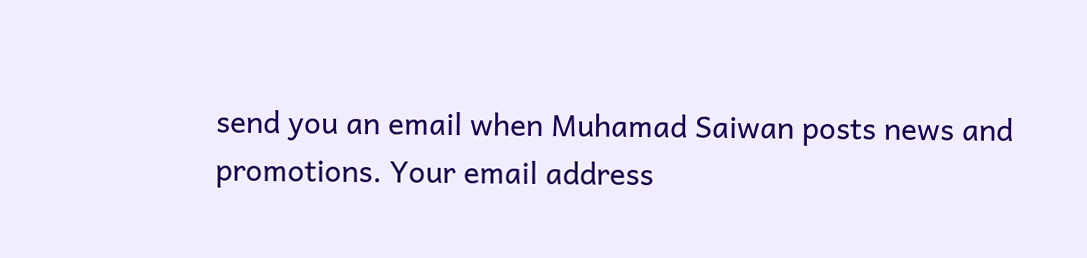send you an email when Muhamad Saiwan posts news and promotions. Your email address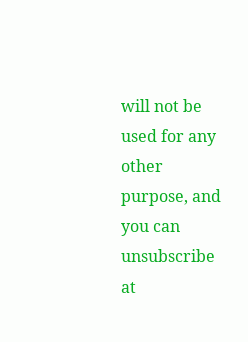will not be used for any other purpose, and you can unsubscribe at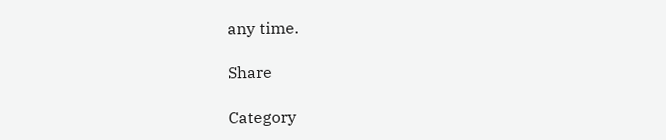any time.

Share

Category